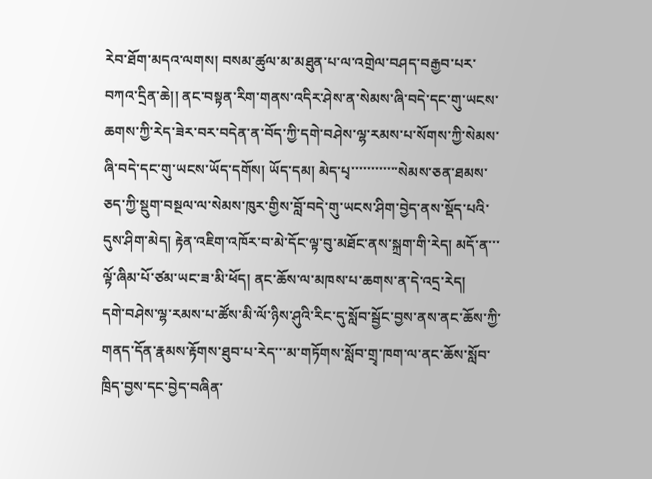རེབ་ཐོག་མདའ་ལགས། བསམ་ཚུལ་མ་མཐུན་པ་ལ་འགྲེལ་བཤད་བརྒྱབ་པར་བཀའ་དྲིན་ཆེ།། ནང་བསྟན་རིག་གནས་འདིར་ཤེས་ན་སེམས་ཞི་བདེ་དང་གུ་ཡངས་ཆགས་ཀྱི་རེད་ཟེར་བར་བདེན་ན་བོད་ཀྱི་དགེ་བཤེས་ལྷ་རམས་པ་སོགས་ཀྱི་སེམས་ཞི་བདེ་དང་གུ་ཡངས་ཡོད་དགོས། ཡོད་དམ། མེད་པྭ་་་་་་་་་་་་སེམས་ཅན་ཐམས་ཅད་ཀྱི་སྡུག་བསྔལ་ལ་སེམས་ཁུར་གྱིས་བློ་བདེ་གུ་ཡངས་ཤིག་བྱེད་ནས་སྡོད་པའི་དུས་ཤིག་མེད། རྟེན་འཇིག་འཁོར་བ་མེ་དོང་ལྟ་བུ་མཐོང་ནས་སྐྲག་གི་རེད། མདོ་ན་་་ལྟོ་ཞིམ་པོ་ཙམ་ཡང་ཟ་མི་ཕོད། ནང་ཆོས་ལ་མཁས་པ་ཆགས་ན་དེ་འདྲ་རེད།
དགེ་བཤེས་ལྷ་རམས་པ་ཚོས་མི་ལོ་ཉིས་ཤུའི་རིང་དུ་སློབ་སྦྱོང་བྱས་ནས་ནང་ཆོས་ཀྱི་གནད་དོན་རྣམས་རྟོགས་ཐུབ་པ་རེད་་་མ་གཏོགས་སློབ་གྲྭ་ཁག་ལ་ནང་ཆོས་སློབ་ཁྲིད་བྱས་དང་བྱེད་བཞིན་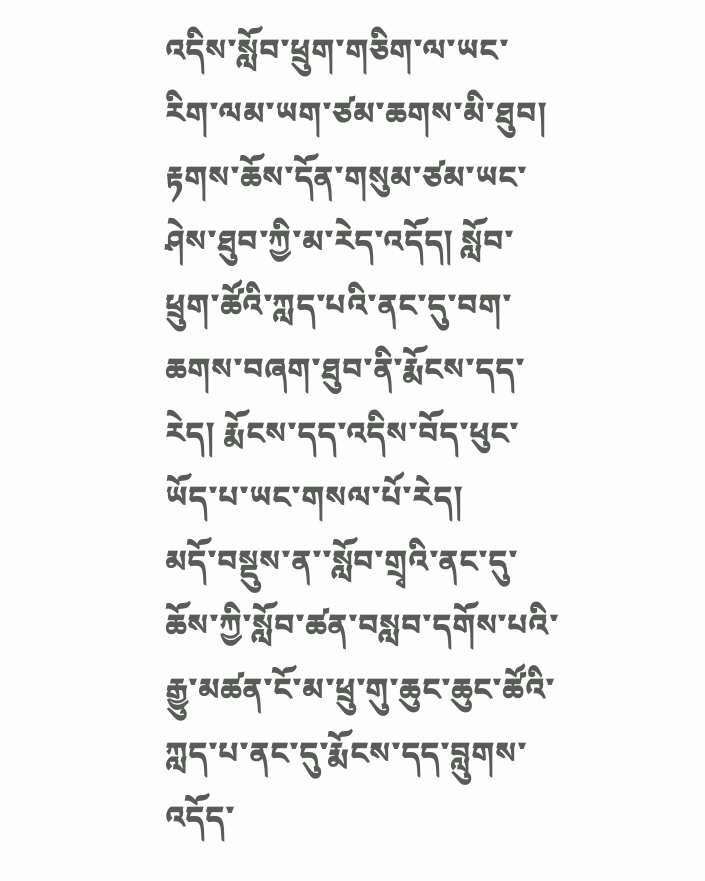འདིས་སློབ་ཕྲུག་གཅིག་ལ་ཡང་རིག་ལམ་ཡག་ཙམ་ཆགས་མི་ཐུབ། རྟགས་ཆོས་དོན་གསུམ་ཙམ་ཡང་ཤེས་ཐུབ་ཀྱི་མ་རེད་འདོད། སློབ་ཕྲུག་ཚོའི་ཀླད་པའི་ནང་དུ་བག་ཆགས་བཞག་ཐུབ་ནི་རྨོངས་དད་རེད། རྨོངས་དད་འདིས་བོད་ཕུང་ཡོད་པ་ཡང་གསལ་པོ་རེད།
མདོ་བསྡུས་ན་་སློབ་གྲྭའི་ནང་དུ་ཆོས་ཀྱི་སློབ་ཚན་བསླབ་དགོས་པའི་རྒྱུ་མཚན་ངོ་མ་ཕྲུ་གུ་ཆུང་ཆུང་ཚོའི་ཀླད་པ་ནང་དུ་རྨོངས་དད་བླུགས་འདོད་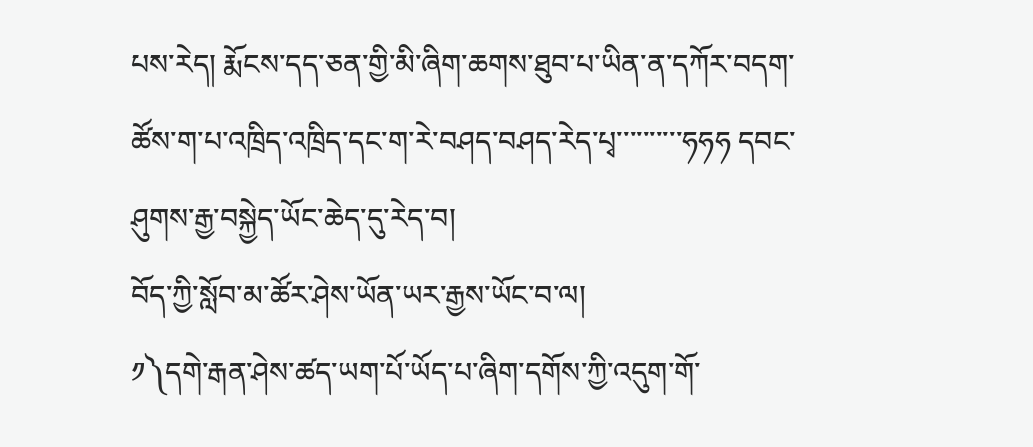པས་རེད། རྨོངས་དད་ཅན་གྱི་མི་ཞིག་ཆགས་ཐུབ་པ་ཡིན་ན་དཀོར་བདག་ཚོས་ག་པ་འཁྲིད་འཁྲིད་དང་ག་རེ་བཤད་བཤད་རེད་པྭ་་་་་་་་་་ཧཧཧ དབང་ཤུགས་རྒྱ་བསྐྱེད་ཡོང་ཆེད་དུ་རེད་བ།
བོད་ཀྱི་སློབ་མ་ཚོར་ཤེས་ཡོན་ཡར་རྒྱས་ཡོང་བ་ལ།
༡༽དགེ་རྒན་ཤེས་ཚད་ཡག་པོ་ཡོད་པ་ཞིག་དགོས་ཀྱི་འདུག་གོ་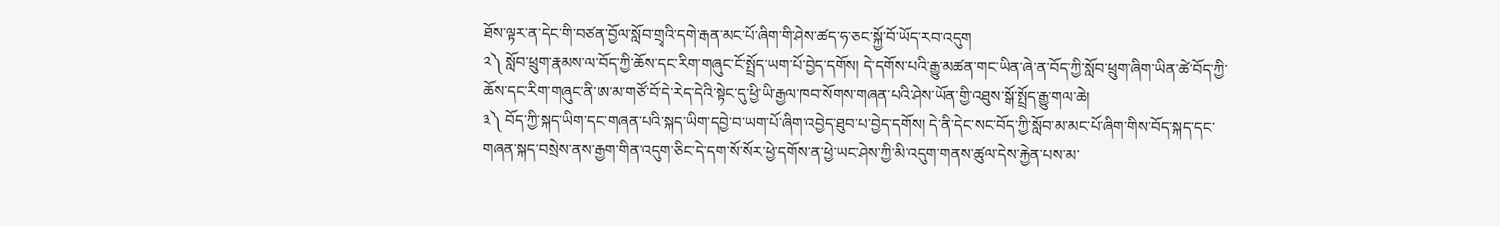ཐོས་ལྟར་ན་དེང་གི་བཙན་བྱོལ་སློབ་གྲྭའི་དགེ་རྒན་མང་པོ་ཞིག་གི་ཤེས་ཚད་ཧ་ཅང་སྐྱོ་བོ་ཡོད་རབ་འདུག
༢༽ སློབ་ཕྲུག་རྣམས་ལ་བོད་ཀྱི་ཆོས་དང་རིག་གཞུང་ངོ་སྤྲོད་ཡག་པོ་བྱེད་དགོས། དེ་དགོས་པའི་རྒྱུ་མཚན་གང་ཡིན་ཞེ་ན་བོད་ཀྱི་སློབ་ཕྲུག་ཞིག་ཡིན་ཚེ་བོད་ཀྱི་ཆོས་དང་རིག་གཞུང་ནི་ཨ་མ་གཙོ་བོ་དེ་རེད་དེའི་སྟེང་དུ་ཕྱི་ཡི་རྒྱལ་ཁབ་སོགས་གཞན་པའི་ཤེས་ཡོན་གྱི་འཐུས་སྒོ་སྤྲོད་རྒྱུ་གལ་ཆེ།
༣༽ བོད་ཀྱི་སྐད་ཡིག་དང་གཞན་པའི་སྐད་ཡིག་དབྱེ་བ་ཡག་པོ་ཞིག་འབྱེད་ཐུབ་པ་བྱེད་དགོས། དེ་ནི་དེང་སང་བོད་ཀྱི་སློབ་མ་མང་པོ་ཞིག་གིས་བོད་སྐད་དང་གཞན་སྐད་བསྲེས་ནས་རྒྱག་གིན་འདུག་ཅིང་དེ་དག་སོ་སོར་ཕྱེ་དགོས་ན་ཕྱེ་ཡང་ཤེས་ཀྱི་མི་འདུག་གནས་ཚུལ་དེས་རྐྱེན་པས་མ་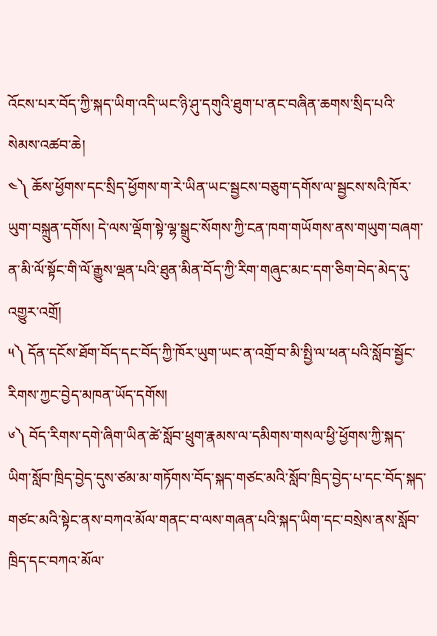འོངས་པར་བོད་ཀྱི་སྐད་ཡིག་འདི་ཡང་ཉི་ཤུ་དགུའི་ཐུག་པ་ནང་བཞིན་ཆགས་སྲིད་པའི་སེམས་འཚབ་ཆེ།
༤༽ ཆོས་ཕྱོགས་དང་སྲིད་ཕྱོགས་ག་རེ་ཡིན་ཡང་སྦྱངས་བཅུག་དགོས་ལ་སྦྱངས་སའི་ཁོར་ཡུག་བསྐྲུན་དགོས། དེ་ལས་ལྡོག་སྟེ་ལྷ་སྒྲུང་སོགས་ཀྱི་ངན་ཁག་གཡོགས་ནས་གཡུག་བཞག་ན་མི་ལོ་སྟོང་གི་ལོ་རྒྱུས་ལྡན་པའི་ཐུན་མིན་བོད་ཀྱི་རིག་གཞུང་མང་དག་ཅིག་བེད་མེད་དུ་འགྱུར་འགྲོ།
༥༽ དོན་དངོས་ཐོག་བོད་དང་བོད་ཀྱི་ཁོར་ཡུག་ཡང་ན་འགྲོ་བ་མི་སྤྱི་ལ་ཕན་པའི་སློབ་སྦྱོང་རིགས་ཀྱང་བྱེད་མཁན་ཡོད་དགོས།
༦༽ བོད་རིགས་དགེ་ཞིག་ཡིན་ཚེ་སློབ་ཕྲུག་རྣམས་ལ་དམིགས་གསལ་ཕྱི་ཕྱོགས་ཀྱི་སྐད་ཡིག་སློབ་ཁྲིད་བྱེད་དུས་ཙམ་མ་གཏོགས་བོད་སྐད་གཙང་མའི་སློབ་ཁྲིད་བྱེད་པ་དང་བོད་སྐད་གཙང་མའི་སྟེང་ནས་བཀའ་མོལ་གནང་བ་ལས་གཞན་པའི་སྐད་ཡིག་དང་བསྲེས་ནས་སློབ་ཁྲིད་དང་བཀའ་མོལ་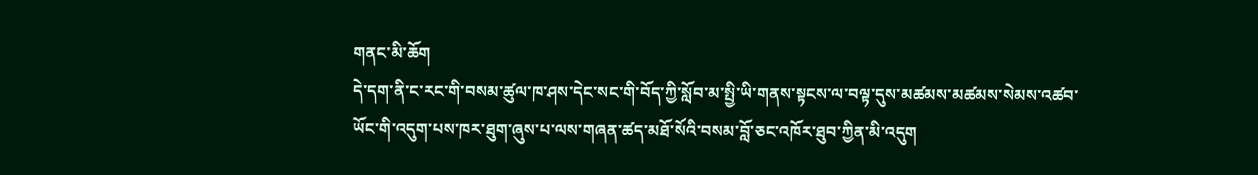གནང་མི་ཆོག
དེ་དག་ནི་ང་རང་གི་བསམ་ཚུལ་ཁ་ཤས་དེང་སང་གི་བོད་ཀྱི་སློབ་མ་སྤྱི་ཡི་གནས་སྟངས་ལ་བལྟ་དུས་མཚམས་མཚམས་སེམས་འཚབ་ཡོང་གི་འདུག་པས་ཁར་ཐུག་ཞུས་པ་ལས་གཞན་ཚད་མཐོ་སོའི་བསམ་བློ་ཅང་འཁོར་ཐུབ་ཀྱིན་མི་འདུག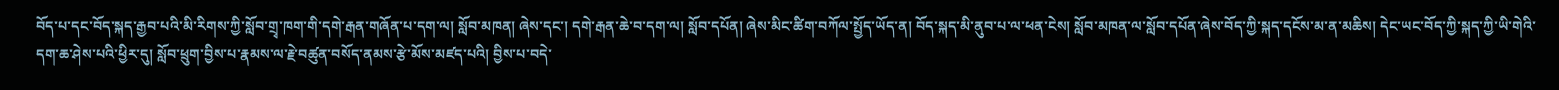བོད་པ་དང་བོད་སྐད་རྒྱབ་པའི་མི་རིགས་ཀྱི་སློབ་གྲྭ་ཁག་གི་དགེ་རྒན་གཞོན་པ་དག་ལ། སློབ་མཁན། ཞེས་དང་། དགེ་རྒན་ཆེ་བ་དག་ལ། སློབ་དཔོན། ཞེས་མིང་ཚིག་བཀོལ་སྤྱོད་ཡོད་ན། བོད་སྐད་མི་ནུབ་པ་ལ་ཕན་ངེས། སློབ་མཁན་ལ་སློབ་དཔོན་ཞེས་བོད་ཀྱི་སྐད་དངོས་མ་ན་མཆིས། དེང་ཡང་བོད་ཀྱི་སྐད་ཀྱི་ཡི་གེའི་དག་ཆ་ཤེས་པའི་ཕྱིར་དུ། སློབ་ཕྲུག་བྱིས་པ་རྣམས་ལ་རྗེ་བཚུན་བསོད་ནམས་རྩེ་མོས་མཛད་པའི། བྱིས་པ་བདེ་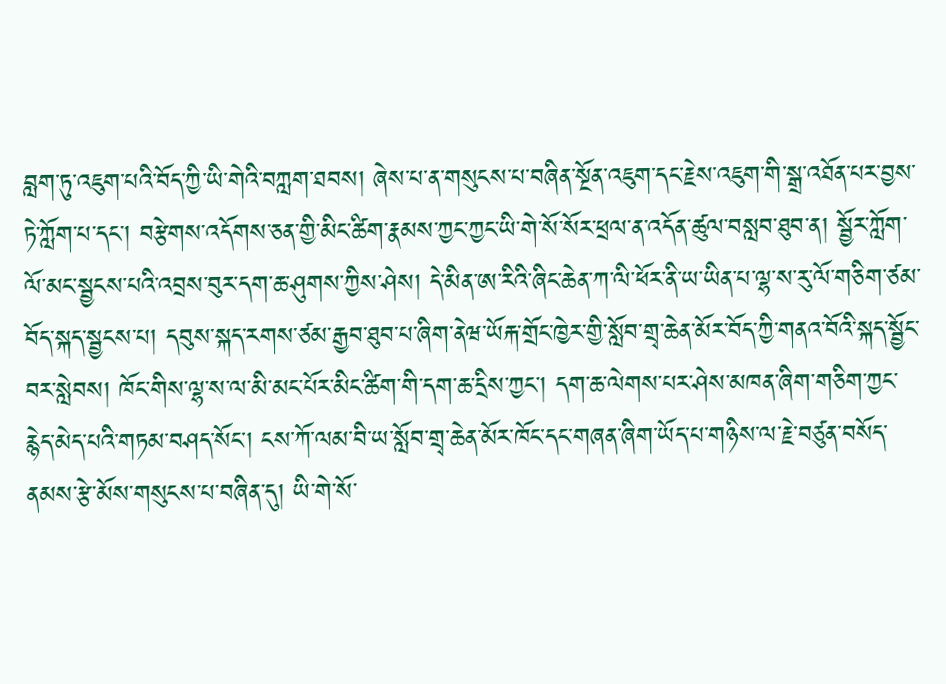བླག་ཏུ་འཇུག་པའི་བོད་ཀྱི་ཡི་གེའི་བཀླག་ཐབས། ཞེས་པ་ན་གསུངས་པ་བཞིན་སྔོན་འཇུག་དང་རྗེས་འཇུག་གི་སྒྲ་འཐོན་པར་བྱས་ཏེ་ཀློག་པ་དང་། བརྩེགས་འདོགས་ཅན་གྱི་མིང་ཚིག་རྣམས་ཀྱང་ཀྱང་ཡི་གེ་སོ་སོར་ཕྲལ་ན་འདོན་ཚུལ་བསླབ་ཐུབ་ན། སྦྱོར་ཀློག་ལོ་མང་སྦྱངས་པའི་འབྲས་བུར་དག་ཆ་ཤུགས་ཀྱིས་ཤེས། དེ་མིན་ཨ་རིའི་ཞིང་ཆེན་ཀ་ལི་ཕོར་ནི་ཡ་ཡིན་པ་ལྷ་ས་རུ་ལོ་གཅིག་ཙམ་བོད་སྐད་སྦྱངས་པ། དབུས་སྐད་རགས་ཙམ་རྒྱབ་ཐུབ་པ་ཞིག་ནེཝ་ཡོརྐ་གྲོང་ཁྱེར་གྱི་སློབ་གྲྭ་ཆེན་མོར་བོད་ཀྱི་གནའ་བོའི་སྐད་སྦྱོང་བར་སླེབས། ཁོང་གིས་ལྷ་ས་ལ་མི་མང་པོར་མིང་ཚིག་གི་དག་ཆ་དྲིས་ཀྱང་། དག་ཆ་ལེགས་པར་ཤེས་མཁན་ཞིག་གཅིག་ཀྱང་རྙེད་མེད་པའི་གཏམ་བཤད་སོང་། ངས་ཀོ་ལམ་བི་ཡ་སློབ་གྲྭ་ཆེན་མོར་ཁོང་དང་གཞན་ཞིག་ཡོད་པ་གཉིས་ལ་རྗེ་བཙུན་བསོད་ནམས་རྩེ་མོས་གསུངས་པ་བཞིན་དུ། ཡི་གེ་སོ་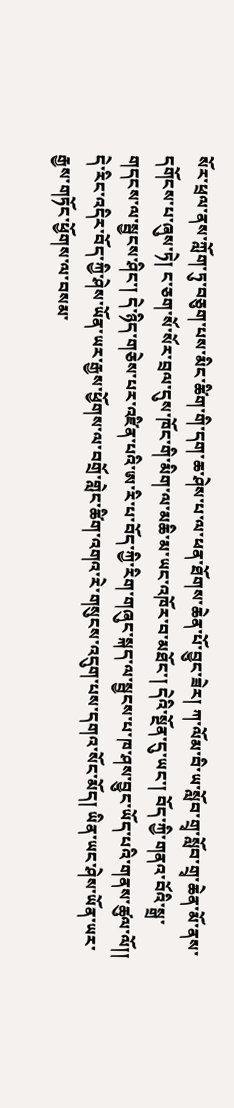སོར་ཕྲལ་ནས་ཀློག་ཏུ་བཅུག་པས་མིང་ཚིག་གི་དག་ཆ་ཤེས་པ་ལ་ཕན་ཐོགས་ཆེན་པོ་བྱུང་ཟེར། ཀ་ལོམ་བི་ཡ་སློབ་གྲྭ་སློབ་གྲྭ་ཆེན་མོ་ནས་དགོངས་པ་ཞུས་ཏེ། ང་ཅག་སོ་སོར་བྲལ་དུས་ཁོང་གི་མིག་ལ་མཆི་མ་ཡང་འཁོར་བ་མཐོང་། དེའི་སྔོན་དུ་ཡང་། བོད་ཀྱི་གནའ་བོའི་སྒྲ་གདངས་ལ་སྦྱངས་ཤིང་། དེ་ཉིད་གཅེས་པར་འཛིན་པའི་ཨ་རི་པ་བོད་ཀྱི་རིག་གཞུང་སྐད་ལ་སྦྱངས་པ་ཁ་ཤས་བྱུང་ཡོད་པའི་གནས་ཚུལ་ལོ།།
དེ་རིང་འདིར་བོད་ཀྱི་ཤེས་ཡོན་ཡར་རྒྱས་ཕྱོགས་ལ་བགྲོ་གླེང་ཚིག་འགའ་རེ་གསུངས་འདུག་པས་དགའ་སོང་མོད། ཡིན་ཡང་ཤེས་ཡོན་ཡར་རྒྱས་གཏོང་ཕྱོགས་ལ་བསམ་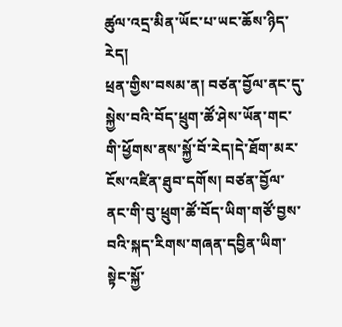ཚུལ་འདྲ་མིན་ཡོང་པ་ཡང་ཆོས་ཉིད་རེད།
ཕྲན་གྱིས་བསམ་ན། བཙན་བྱོལ་ནང་དུ་སྐྱེས་བའི་བོད་ཕྲུག་ཚོ་ཤེས་ཡོན་གང་གི་ཕྱོགས་ནས་སྐྱོ་བོ་རེད།དེ་ཐོག་མར་ངོས་འཛིན་ཐུབ་དགོས། བཙན་བྱོལ་ནང་གི་བུ་ཕྲུག་ཚོ་བོད་ཡིག་གཙོ་བྱས་བའི་སྐད་རིགས་གཞན་དབྱིན་ཡིག་སྟེང་སྐྱོ་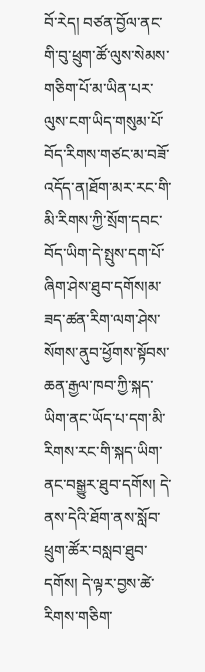བོ་རེད། བཙན་བྱོལ་ནང་གི་བུ་ཕྲུག་ཚོ་ལུས་སེམས་གཅིག་པོ་མ་ཡིན་པར་ལུས་ངག་ཡིད་གསུམ་པོ་བོད་རིགས་གཙང་མ་བཟོ་འདོད་ན།ཐོག་མར་རང་གི་མི་རིགས་ཀྱི་སྲོག་དབང་བོད་ཡིག་དེ་སྤུས་དག་པོ་ཞིག་ཤེས་ཐུབ་དགོས།མ་ཟད་ཚན་རིག་ལག་ཤེས་སོགས་ནུབ་ཕྱོགས་སྟོབས་ཆན་རྒྱལ་ཁབ་ཀྱི་སྐད་ཡིག་ནང་ཡོད་པ་དག་མི་རིགས་རང་གི་སྐད་ཡིག་ནང་བསྒྱུར་ཐུབ་དགོས། དེ་ནས་དེའི་ཐོག་ནས་སློབ་ཕྲུག་ཚོར་བསླབ་ཐུབ་དགོས། དེ་ལྟར་བྱས་ཚེ་རིགས་གཅིག་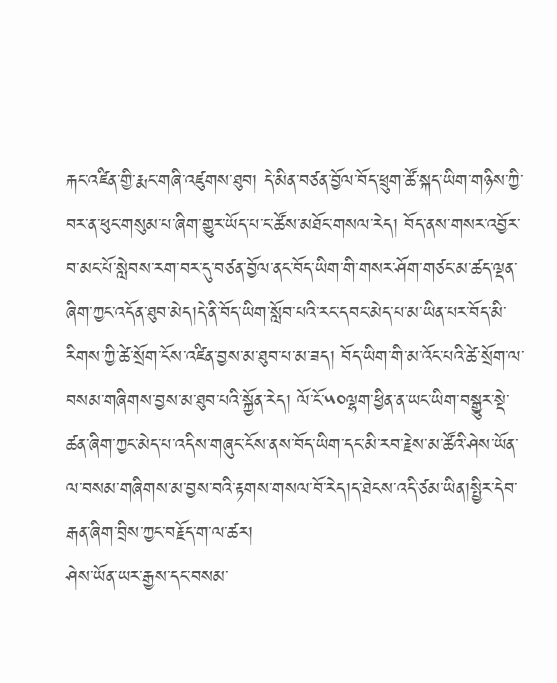རྐང་འཛིན་གྱི་རྨང་གཞི་འཛུགས་ཐུབ། དེ་མིན་བཙན་བྱོལ་བོད་ཕྲུག་ཚོ་སྐད་ཡིག་གཉིས་ཀྱི་བར་ན་ཕུང་གསུམ་པ་ཞིག་གྱུར་ཡོད་པ་ང་ཚོས་མཐོང་གསལ་རེད། བོད་ནས་གསར་འབྱོར་བ་མང་པོ་སླེབས་རག་བར་དུ་བཙན་བྱོལ་ནང་བོད་ཡིག་གི་གསར་ཤོག་གཙང་མ་ཚད་ལྡན་ཞིག་ཀྱང་འདོན་ཐུབ་མེད།དེ་ནི་བོད་ཡིག་སློབ་པའི་རང་དབང་མེད་པ་མ་ཡིན་པར་བོད་མི་རིགས་ཀྱི་ཚེ་སྲོག་ངོས་འཛིན་བྱས་མ་ཐུབ་པ་མ་ཟད། བོད་ཡིག་གི་མ་འོང་པའི་ཚེ་སྲོག་ལ་བསམ་གཞིགས་བྱས་མ་ཐུབ་པའི་སྐྱོན་རེད། ལོ་ངོ་༥༠ལྷག་ཕྱིན་ན་ཡང་ཡིག་བསྒྱུར་སྡེ་ཚན་ཞིག་ཀྱང་མེད་པ་འདིས་གཞུང་ངོས་ནས་བོད་ཡིག་དང་མི་རབ་རྗེས་མ་ཚོའི་ཤེས་ཡོན་ལ་བསམ་གཞིགས་མ་བྱས་བའི་རྟགས་གསལ་བོ་རེད།ད་ཐེངས་འདི་ཙམ་ཡིན།སྤྱིར་དེབ་རྒན་ཞིག་བྲིས་ཀྱང་བརྗོད་ག་ལ་ཚར།
ཤེས་ཡོན་ཡར་རྒྱས་དང་བསམ་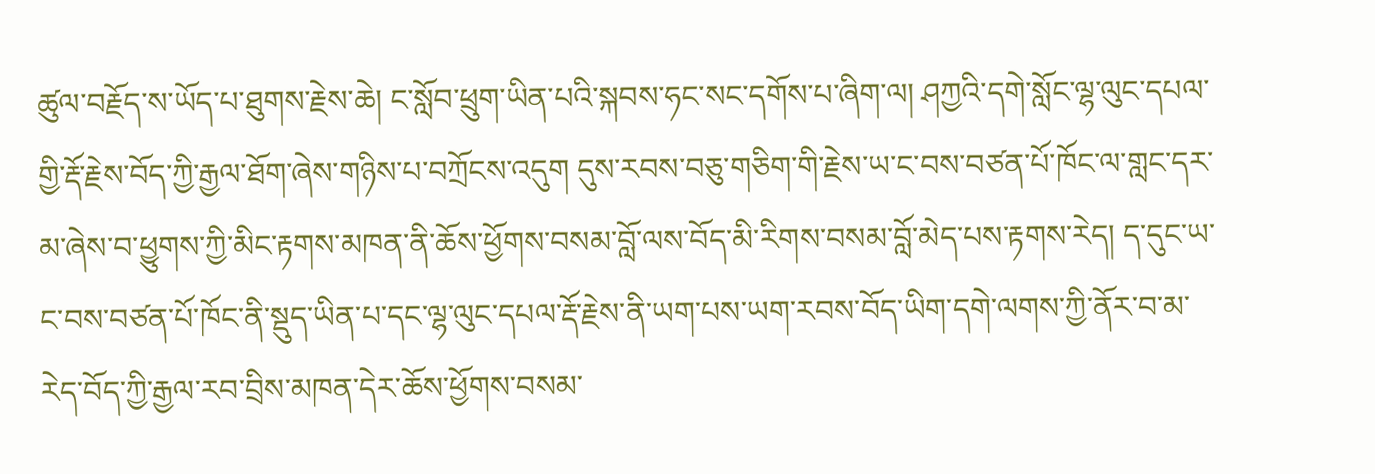ཚུལ་བརྗོད་ས་ཡོད་པ་ཐུགས་རྗེས་ཆེ། ང་སློབ་ཕྲུག་ཡིན་པའི་སྐབས་ཧང་སང་དགོས་པ་ཞིག་ལ། ཤཀྱའི་དགེ་སློང་ལྷ་ལུང་དཔལ་གྱི་རྡོ་རྗེས་བོད་ཀྱི་རྒྱལ་ཐོག་ཞེས་གཉིས་པ་བཀྲོངས་འདུག དུས་རབས་བཅུ་གཅིག་གི་རྗེས་ཡ་ང་བས་བཙན་པོ་ཁོང་ལ་གླང་དར་མ་ཞེས་བ་ཕྱུགས་ཀྱི་མིང་རྟགས་མཁན་ནི་ཆོས་ཕྱོགས་བསམ་བློ་ལས་བོད་མི་རིགས་བསམ་བློ་མེད་པས་རྟགས་རེད། ད་དུང་ཡ་ང་བས་བཙན་པོ་ཁོང་ནི་སྡུད་ཡིན་པ་དང་ལྷ་ལུང་དཔལ་རྡོ་རྗེས་ནི་ཡག་པས་ཡག་རབས་བོད་ཡིག་དགེ་ལགས་ཀྱི་ནོར་བ་མ་རེད་བོད་ཀྱི་རྒྱལ་རབ་བྲིས་མཁན་དེར་ཆོས་ཕྱོགས་བསམ་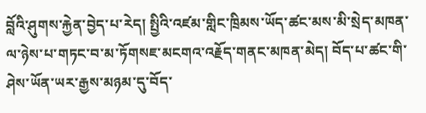བློའི་ཤུགས་རྐྱེན་བྱེད་པ་རེད། སྤྱིའི་འཛམ་གླིང་ཁྲིམས་ཡོད་ཚང་མས་མི་སྲེད་མཁན་ལ་ཉེས་པ་གཏང་བ་མ་ཏོགསཇ་མངགའ་འརྗོད་གནང་མཁན་མེད། བོད་པ་ཚང་གི་ཤེས་ཡོན་ཡར་རྒྱས་མཉམ་དུ་བོད་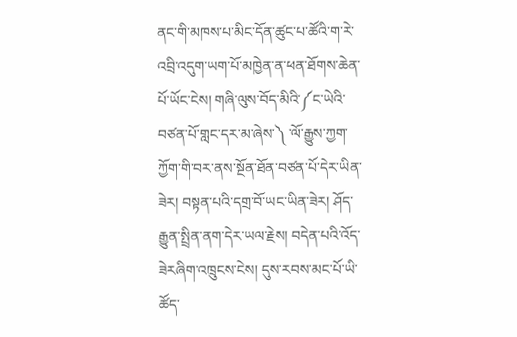ནང་གི་མཁས་པ་མིང་དོན་ཚུང་པ་ཚོའི་ག་རེ་འབྲི་འདུག་ཡག་པོ་མཁྱེན་ན་ཕན་ཐོགས་ཆེན་པོ་ཡོང་ངེས། གཞི་ལུས་བོད་མིའི་༼ང་ཡེའི་བཙན་པོ་གླང་དར་མ་ཞེས་༽ ་ལོ་རྒྱུས་ཀྱག་ཀྱོག་གི་བར་ནས་སྔོན་ཐོན་བཙན་པོ་དེར་ཡིན་ཟེར། བསྟན་པའི་དགྲ་བོ་ཡང་ཡིན་ཟེར། ཤོད་རྒྱུན་སྤྲིན་ནག་དེར་ཡལ་རྗེས། བདེན་པའི་འོད་ཟེརཞིག་འཁྲུངས་ངེས། དུས་རབས་མང་པོ་ཡི་ཚོད་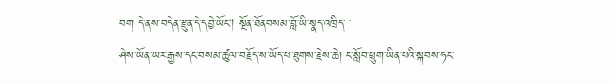བག དེ་ནས་བདེན་རྫུན་དེ་དབྱེ་ཡོང། སྔོན་ཐོནབསམ་བློ་ཡི་སྣད་འཁྲིད་ ་
ཤེས་ཡོན་ཡར་རྒྱས་དང་བསམ་ཚུལ་བརྗོད་ས་ཡོད་པ་ཐུགས་རྗེས་ཆེ། ང་སློབ་ཕྲུག་ཡིན་པའི་སྐབས་ཧང་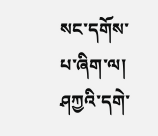སང་དགོས་པ་ཞིག་ལ། ཤཀྱའི་དགེ་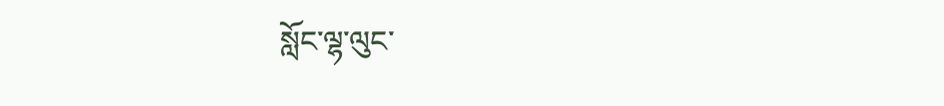སློང་ལྷ་ལུང་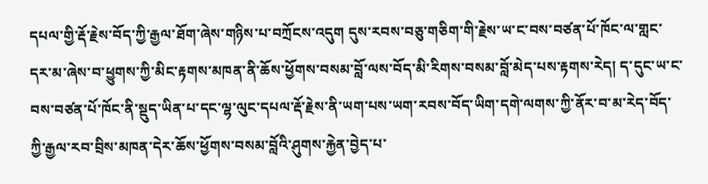དཔལ་གྱི་རྡོ་རྗེས་བོད་ཀྱི་རྒྱལ་ཐོག་ཞེས་གཉིས་པ་བཀྲོངས་འདུག དུས་རབས་བཅུ་གཅིག་གི་རྗེས་ཡ་ང་བས་བཙན་པོ་ཁོང་ལ་གླང་དར་མ་ཞེས་བ་ཕྱུགས་ཀྱི་མིང་རྟགས་མཁན་ནི་ཆོས་ཕྱོགས་བསམ་བློ་ལས་བོད་མི་རིགས་བསམ་བློ་མེད་པས་རྟགས་རེད། ད་དུང་ཡ་ང་བས་བཙན་པོ་ཁོང་ནི་སྡུད་ཡིན་པ་དང་ལྷ་ལུང་དཔལ་རྡོ་རྗེས་ནི་ཡག་པས་ཡག་རབས་བོད་ཡིག་དགེ་ལགས་ཀྱི་ནོར་བ་མ་རེད་བོད་ཀྱི་རྒྱལ་རབ་བྲིས་མཁན་དེར་ཆོས་ཕྱོགས་བསམ་བློའི་ཤུགས་རྐྱེན་བྱེད་པ་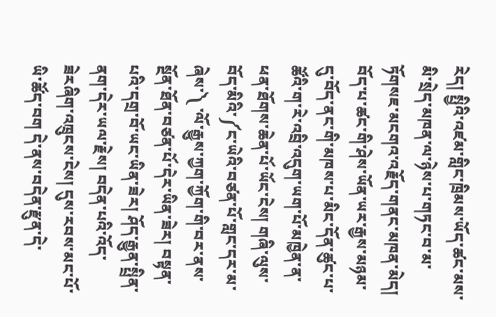རེད། སྤྱིའི་འཛམ་གླིང་ཁྲིམས་ཡོད་ཚང་མས་མི་སྲེད་མཁན་ལ་ཉེས་པ་གཏང་བ་མ་ཏོགསཇ་མངགའ་འརྗོད་གནང་མཁན་མེད། བོད་པ་ཚང་གི་ཤེས་ཡོན་ཡར་རྒྱས་མཉམ་དུ་བོད་ནང་གི་མཁས་པ་མིང་དོན་ཚུང་པ་ཚོའི་ག་རེ་འབྲི་འདུག་ཡག་པོ་མཁྱེན་ན་ཕན་ཐོགས་ཆེན་པོ་ཡོང་ངེས། གཞི་ལུས་བོད་མིའི་༼ང་ཡེའི་བཙན་པོ་གླང་དར་མ་ཞེས་༽ ་ལོ་རྒྱུས་ཀྱག་ཀྱོག་གི་བར་ནས་སྔོན་ཐོན་བཙན་པོ་དེར་ཡིན་ཟེར། བསྟན་པའི་དགྲ་བོ་ཡང་ཡིན་ཟེར། ཤོད་རྒྱུན་སྤྲིན་ནག་དེར་ཡལ་རྗེས། བདེན་པའི་འོད་ཟེརཞིག་འཁྲུངས་ངེས། དུས་རབས་མང་པོ་ཡི་ཚོད་བག དེ་ནས་བདེན་རྫུན་དེ་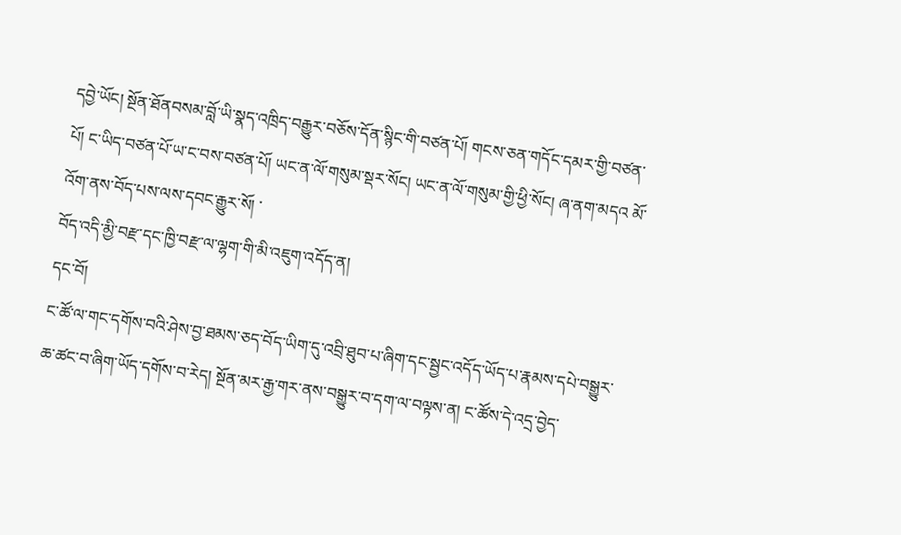དབྱེ་ཡོང། སྔོན་ཐོནབསམ་བློ་ཡི་སྣད་འཁྲིད་བརྒྱུར་བཅོས་དོན་སྙིང་གི་བཙན་པོ། གངས་ཅན་གདོང་དམར་གྱི་བཙན་པོ། ང་ཡིད་བཙན་པོ་ཡ་ང་བས་བཙན་པོ། ཡང་ན་ལོ་གསུམ་སྡར་སོང། ཡང་ན་ལོ་གསུམ་གྱི་ཕྱི་སོང། ཞ་ནག་མདའ མོ་འོག་ནས་བོད་པས་ལས་དབང་རྒྱུར་སོ། ་
བོད་འདི་མྱི་བརྫ་དང་ཁྱི་བརྫ་ལ་ལྷག་གི་མི་འཇུག་འདོད་ན།
དང་བོ།
ང་ཚོ་ལ་གང་དགོས་བའི་ཤེས་བྱ་ཐམས་ཅད་བོད་ཡིག་དུ་འབྲི་ཐུབ་པ་ཞིག་དང་སྦྱང་འདོད་ཡོད་པ་རྣམས་དཔེ་བསྒྱུར་ཆ་ཚང་བ་ཞིག་ཡོད་དགོས་བ་རེད། སྔོན་མར་རྒྱ་གར་ནས་བསྒྱུར་བ་དག་ལ་བལྟས་ན། ང་ཚོས་དེ་འདྲ་བྱེད་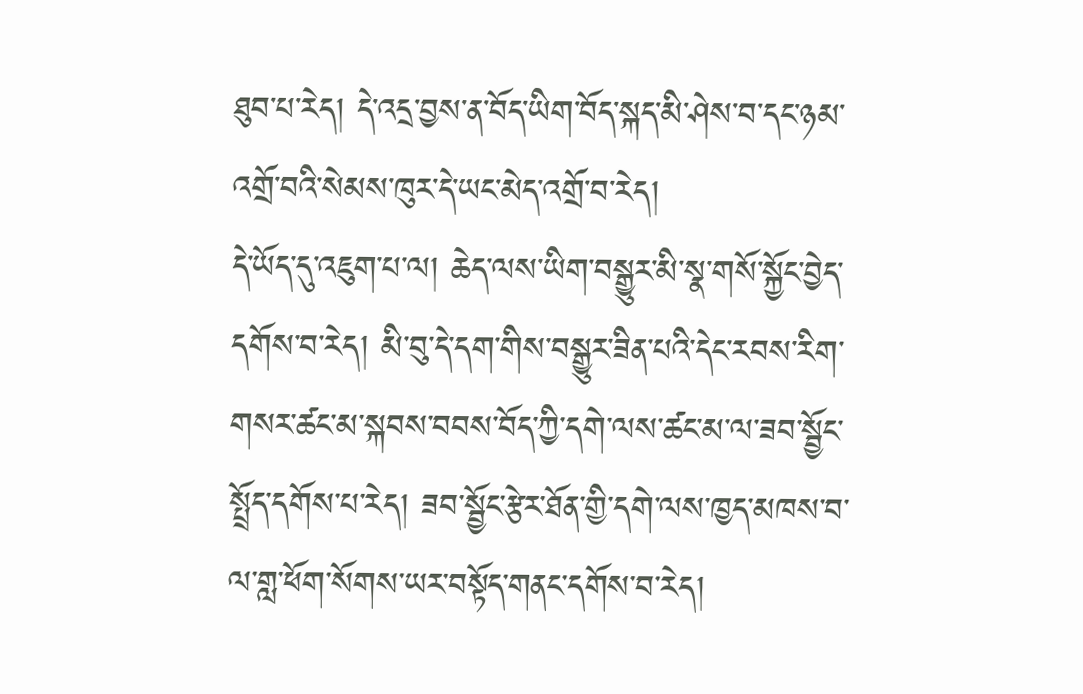ཐུབ་པ་རེད། དེ་འདྲ་བྱས་ན་བོད་ཡིག་བོད་སྐད་མི་ཤེས་བ་དང་ཉམ་འགྲོ་བའི་སེམས་ཁུར་དེ་ཡང་མེད་འགྲོ་བ་རེད།
དེ་ཡོད་དུ་འཇུག་པ་ལ། ཆེད་ལས་ཡིག་བསྒྱུར་མི་སྣ་གསོ་སྐྱོང་བྱེད་དགོས་བ་རེད། མི་བུ་དེ་དག་གིས་བསྒྱུར་ཟིན་པའི་དེང་རབས་རིག་གསར་ཚང་མ་སྐབས་བབས་བོད་ཀྱི་དགེ་ལས་ཚང་མ་ལ་ཟབ་སྦྱོང་སྤྲོད་དགོས་པ་རེད། ཟབ་སྦྱོང་རྩེར་ཐོན་གྱི་དགེ་ལས་ཁྱད་མཁས་བ་ལ་གླ་ཕོག་སོགས་ཡར་བསྟོད་གནང་དགོས་བ་རེད།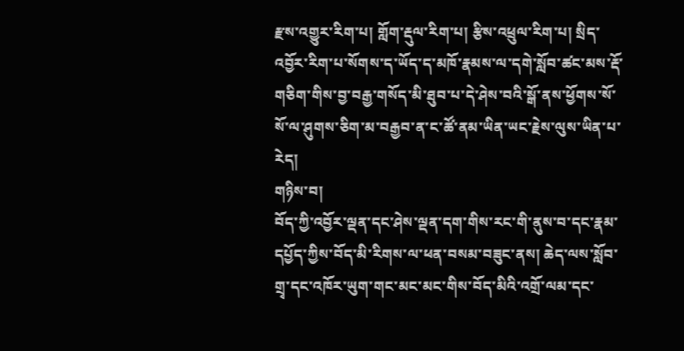རྫས་འགྱུར་རིག་པ། གློག་རྡུལ་རིག་པ། རྩིས་འཕྲུལ་རིག་པ། སྲིད་འབྱོར་རིག་པ་སོགས་ད་ཡོད་ད་མཁོ་རྣམས་ལ་དགེ་སློབ་ཚང་མས་རྡོ་གཅིག་གིས་བྱ་བརྒྱ་གསོད་མི་ཐུབ་པ་དེ་ཤེས་བའི་སྒོ་ནས་ཕྱོགས་སོ་སོ་ལ་ཤུགས་ཅིག་མ་བརྒྱབ་ན་ང་ཚོ་ནམ་ཡིན་ཡང་རྗེས་ལུས་ཡིན་པ་རེད།
གཉིས་བ།
བོད་ཀྱི་འབྱོར་ལྡན་དང་ཤེས་ལྡན་དག་གིས་རང་གི་ནུས་བ་དང་རྣམ་དཔྱོད་ཀྱིས་བོད་མི་རིགས་ལ་ཕན་བསམ་བཟུང་ནས། ཆེད་ལས་སློབ་གྲྭ་དང་འཁོར་ཡུག་གང་མང་མང་གིས་བོད་མིའི་འགྲོ་ལམ་དང་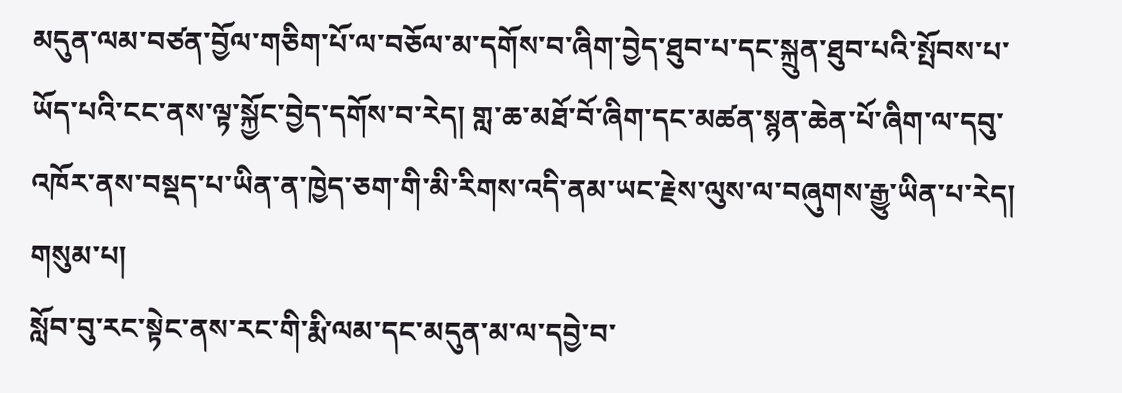མདུན་ལམ་བཙན་བྱོལ་གཅིག་པོ་ལ་བཅོལ་མ་དགོས་བ་ཞིག་བྱེད་ཐུབ་པ་དང་སྐྲུན་ཐུབ་པའི་སྤོབས་པ་ཡོད་པའི་ངང་ནས་ལྟ་སྐྱོང་བྱེད་དགོས་བ་རེད། གླ་ཆ་མཐོ་བོ་ཞིག་དང་མཚན་སྙན་ཆེན་པོ་ཞིག་ལ་དབུ་འཁོར་ནས་བསྡད་པ་ཡིན་ན་ཁྱེད་ཅག་གི་མི་རིགས་འདི་ནམ་ཡང་རྗེས་ལུས་ལ་བཞུགས་རྒྱུ་ཡིན་པ་རེད།
གསུམ་པ།
སློབ་བུ་རང་སྟེང་ནས་རང་གི་རྨི་ལམ་དང་མདུན་མ་ལ་དབྱེ་བ་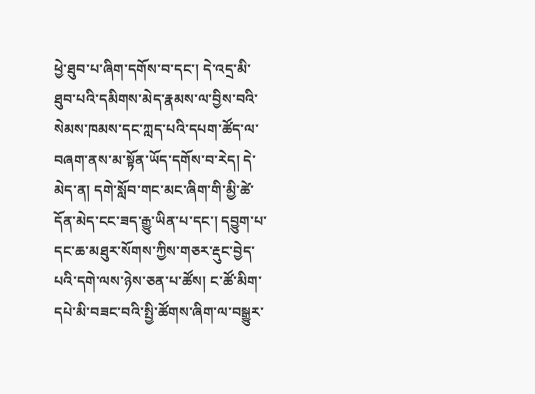ཕྱེ་ཐུབ་པ་ཞིག་དགོས་བ་དང་། དེ་འདྲ་མི་ཐུབ་པའི་དམིགས་མེད་རྣམས་ལ་བྱིས་བའི་སེམས་ཁམས་དང་ཀླད་པའི་དཔག་ཚོད་ལ་བཞག་ནས་མ་སྟོན་ཡོད་དགོས་བ་རེད། དེ་མེད་ན། དགེ་སློབ་གང་མང་ཞིག་གི་མྱི་ཚེ་དོན་མེད་ངང་ཟད་རྒྱུ་ཡིན་པ་དང་། དབྱུག་པ་དང་ཆ་མཐུར་སོགས་ཀྱིས་གཅར་རྡུང་བྱེད་པའི་དགེ་ལས་ཉེས་ཅན་པ་ཚོས། ང་ཚོ་མིག་དཔེ་མི་བཟང་བའི་སྤྱི་ཚོགས་ཞིག་ལ་བསྒྱུར་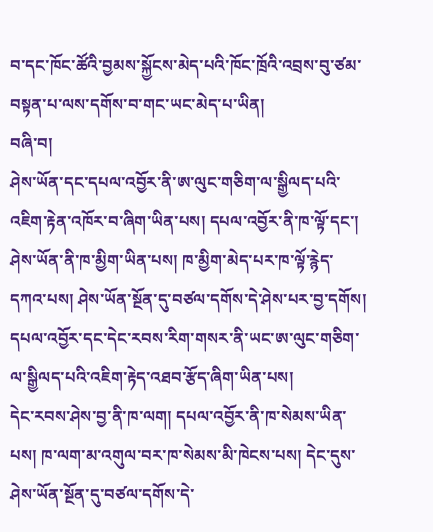བ་དང་ཁོང་ཚོའི་བྱམས་སྐྱོངས་མེད་པའི་ཁོང་ཁྲོའི་འབྲས་བུ་ཙམ་བསྟན་པ་ལས་དགོས་བ་གང་ཡང་མེད་པ་ཡིན།
བཞི་བ།
ཤེས་ཡོན་དང་དཔལ་འབྱོར་ནི་ཨ་ལུང་གཅིག་ལ་སྒྱིལད་པའི་འཇིག་རྟེན་འཁོར་བ་ཞིག་ཡིན་པས། དཔལ་འབྱོར་ནི་ཁ་ལྟོ་དང་། ཤེས་ཡོན་ནི་ཁ་མྱིག་ཡིན་པས། ཁ་མྱིག་མེད་པར་ཁ་ལྟོ་རྙེད་དཀའ་པས། ཤེས་ཡོན་སྔོན་དུ་བཙལ་དགོས་དེ་ཤེས་པར་བྱ་དགོས།
དཔལ་འབྱོར་དང་དེང་རབས་རིག་གསར་ནི་ཡང་ཨ་ལུང་གཅིག་ལ་སྒྱིལད་པའི་འཇིག་རྟེད་འཐབ་རྩོད་ཞིག་ཡིན་པས།
དེང་རབས་ཤེས་བྱ་ནི་ཁ་ལག། དཔལ་འབྱོར་ནི་ཁ་སེམས་ཡིན་པས། ཁ་ལག་མ་འགུལ་བར་ཁ་སེམས་མི་ཁེངས་པས། དེང་དུས་ཤེས་ཡོན་སྔོན་དུ་བཙལ་དགོས་དེ་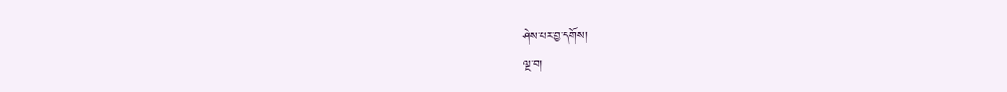ཤེས་པར་བྱ་དགོས།
ལྔ་བ།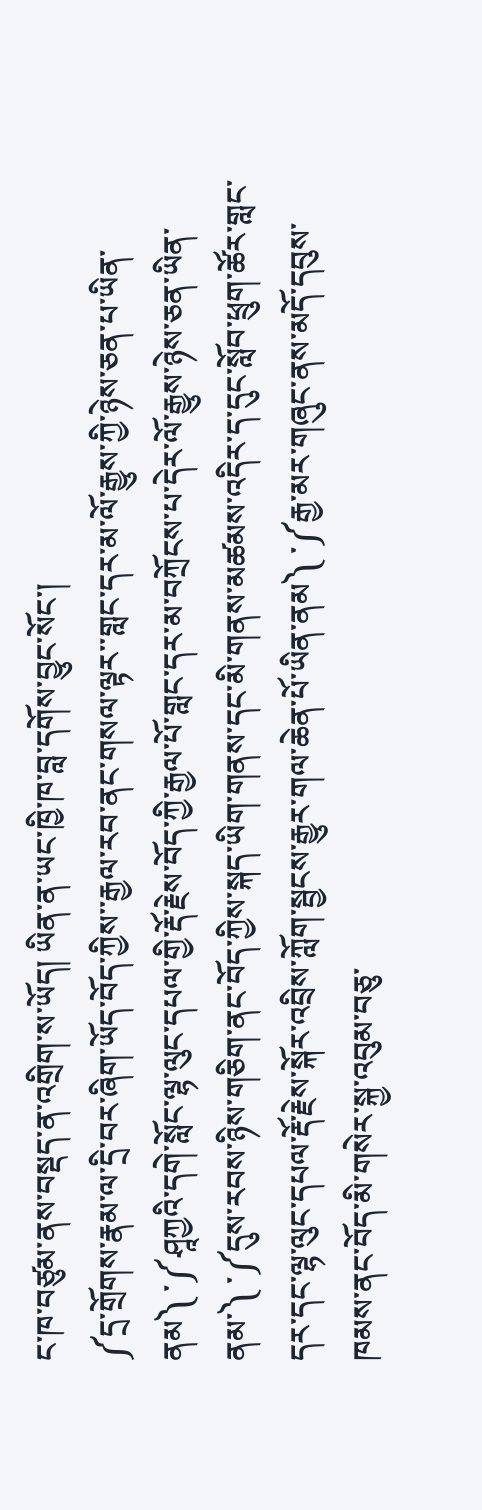ང་ཁ་བཙུམ་ནས་བསྡད་ན་འགྲིག་ས་ཡོད། ཡིན་ན་ཡང་ཁྱི་ཁ་བླ་དགོས་བྱུང་སོང་།
༼དྲ་གྲོགས་རྣམ་ལ་དྲི་བར་ཞིག་ཡོད་བོད་ཀྱིས་་རྒྱལ་རབ་ནང་གསལ་ལྟར་་གླང་དར་མ་ལོ་རྒྱུས་ཀྱི་ཉེས་ཅན་པ་ཡིན་ནམ༽ ་༼ཤཱཀྱའི་དགེ་སློང་ལྷ་ལུང་དཔལ་གྱི་རྡོ་རྗེས་བོད་ཀྱི་རྒྱལ་པོ་གླང་དར་མ་བཀྲོངས་པ་དེར་ལོ་རྒྱུས་ཉེས་ཅན་ཡིན་ནམ་༽ ་༼དུས་རབས་ཉིས་གཅིག་ནང་བོད་ཀྱིས་སྐད་ཡིག་གནས་དང་མི་གནས་མཚམས་འདིར་ད་དུང་སློབ་ཕྲུག་ཚོར་གླང་དར་དང་ལྷ་ལུང་དཔལ་རྡོ་རྗེས་སྐོར་འབྲིས་ཀློག་སྦྱངས་རྒྱུར་གལ་ཆེན་པོ་ཡིན་ནམ༽ ་༼རྒྱ་མར་གཞུང་ནས་མདོ་དབུས་ཁམས་ནང་བོད་མི་གསེར་སྐྱ་འབུམ་བཅུ་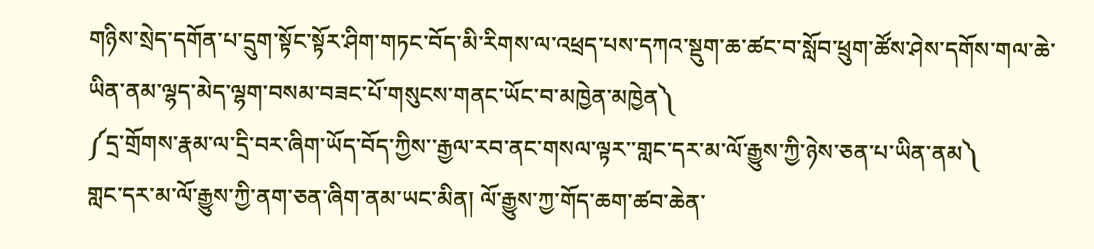གཉིས་སྲེད་དགོན་པ་དྲུག་སྟོང་སྟོར་ཤིག་གཏང་བོད་མི་རིགས་ལ་འཕྲད་པས་དཀའ་སྡུག་ཆ་ཚང་བ་སློབ་ཕྲུག་ཚོས་ཤེས་དགོས་གལ་ཆེ་ཡིན་ནམ་ལྷད་མེད་ལྷག་བསམ་བཟང་པོ་གསུངས་གནང་ཡོང་བ་མཁྱེན་མཁྱེན༽
༼དྲ་གྲོགས་རྣམ་ལ་དྲི་བར་ཞིག་ཡོད་བོད་ཀྱིས་་རྒྱལ་རབ་ནང་གསལ་ལྟར་་གླང་དར་མ་ལོ་རྒྱུས་ཀྱི་ཉེས་ཅན་པ་ཡིན་ནམ༽
གླང་དར་མ་ལོ་རྒྱུས་ཀྱི་ནག་ཅན་ཞིག་ནམ་ཡང་མིན། ལོ་རྒྱུས་ཀྱ་གོད་ཆག་ཚབ་ཆེན་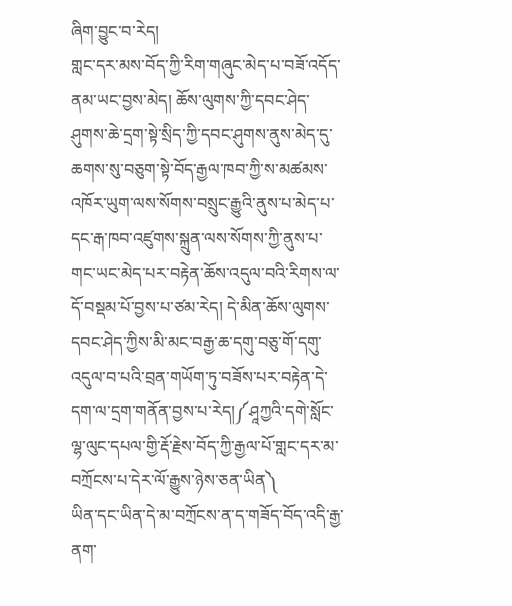ཞིག་བྱུང་བ་རེད།
གླང་དར་མས་བོད་ཀྱི་རིག་གཞུང་མེད་པ་བཟོ་འདོད་ནམ་ཡང་བྱས་མེད། ཆོས་ལུགས་ཀྱི་དབང་ཤེད་ཤུགས་ཆེ་དྲག་སྟེ་སྲིད་ཀྱི་དབང་ཤུགས་ནུས་མེད་དུ་ཆགས་སུ་བཅུག་སྟེ་བོད་རྒྱལ་ཁབ་ཀྱི་ས་མཚམས་འཁོར་ཡུག་ལས་སོགས་བསྲུང་རྒྱུའི་ནུས་པ་མེད་པ་དང་རྒ་ཁབ་འཛུགས་སྐྲུན་ལས་སོགས་ཀྱི་ནུས་པ་གང་ཡང་མེད་པར་བརྟེན་ཆོས་འདུལ་བའི་རིགས་ལ་དོ་བསྡམ་པོ་བྱས་པ་ཙམ་རེད། དེ་མིན་ཆོས་ལུགས་དབང་ཤེད་ཀྱིས་མི་མང་བརྒྱ་ཆ་དགུ་བཅུ་གོ་དགུ་འདུལ་བ་པའི་བྲན་གཡོག་ཏུ་བཟོས་པར་བརྟེན་དེ་དག་ལ་དྲག་གནོན་བྱས་པ་རེད།༼ཤཱཀྱའི་དགེ་སློང་ལྷ་ལུང་དཔལ་གྱི་རྡོ་རྗེས་བོད་ཀྱི་རྒྱལ་པོ་གླང་དར་མ་བཀྲོངས་པ་དེར་ལོ་རྒྱུས་ཉེས་ཅན་ཡིན༽
ཡིན་དང་ཡིན་དེ་མ་བཀྲོངས་ན་ད་གཟོད་བོད་འདི་རྒྱ་ནག་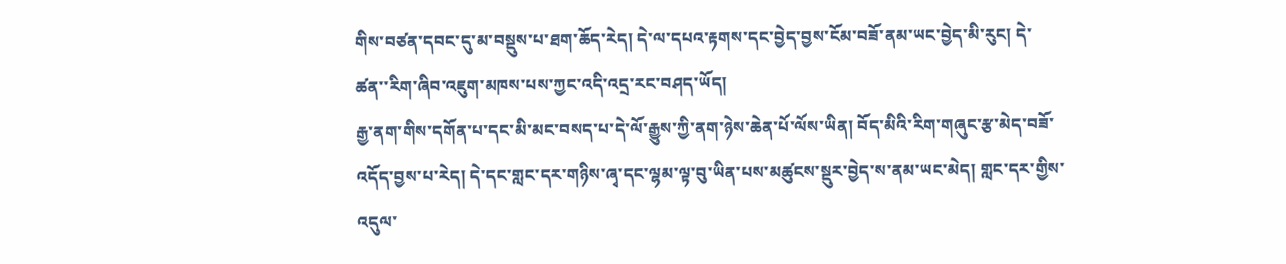གིས་བཙན་དབང་དུ་མ་བསྡུས་པ་ཐག་ཆོད་རེད། དེ་ལ་དཔའ་རྟགས་དང་བྱེད་བྱས་ངོམ་བཟོ་ནམ་ཡང་བྱེད་མི་རུང། དེ་ཚན་་རིག་ཞིབ་འཇུག་མཁས་པས་ཀྱང་འདི་འདྲ་རང་བཤད་ཡོད།
རྒྱ་ནག་གིས་དགོན་པ་དང་མི་མང་བསད་པ་དེ་ལོ་རྒྱུས་ཀྱི་ནག་ཉེས་ཆེན་པོ་ལོས་ཡིན། བོད་མིའི་རིག་གཞུང་རྩ་མེད་བཟོ་འདོད་བྱས་པ་རེད། དེ་དང་གླང་དར་གཉིས་ཞྭ་དང་ལྷམ་ལྟ་བུ་ཡིན་པས་མཚུངས་སྡུར་བྱེད་ས་ནམ་ཡང་མེད། གླང་དར་གྱིས་འདུལ་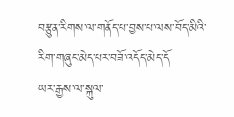བརྩུན་རིགས་ལ་གནོད་པ་བྱས་པ་ལས་བོད་མིའི་རིག་གཞུང་མེད་པར་བཟོ་འདོད་མེད་དོ
ཡར་རྒྱས་ལ་སྐུལ་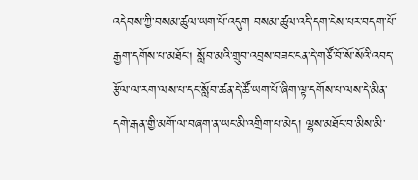འདེབས་ཀྱི་བསམ་ཚུལ་ཡག་པོ་འདུག བསམ་ཚུལ་འདི་དག་ངེས་པར་བདག་པོ་རྒྱག་དགོས་པ་མཐོང། སློབ་མའི་གྲུབ་འབྲས་བཟང་ངན་དེ་གཙོ་བོ་སོ་སོའི་འབད་རྩོལ་ལ་རག་ལས་པ་དང་སློབ་ཚན་དེ་ཚོ་ཡག་པོ་ཞིག་ལྟ་དགོས་པ་ལས་དེ་མིན་དགེ་རྒན་གྱི་མགོ་ལ་བཞག་ན་ཡང་མི་འགྲིག་པ་མེད། ལྷས་མཐོང་བ་མིས་མི་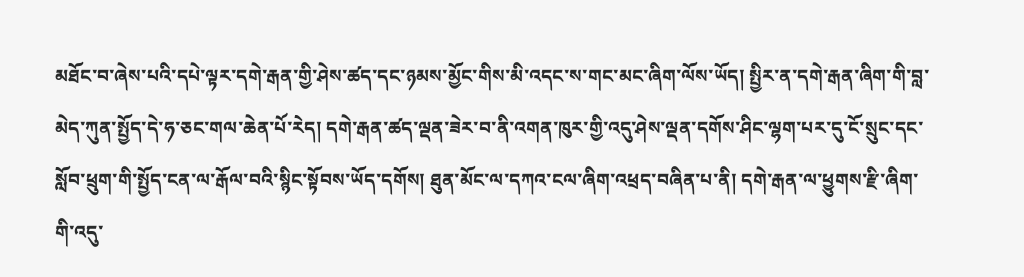མཐོང་བ་ཞེས་པའི་དཔེ་ལྟར་དགེ་རྒན་གྱི་ཤེས་ཚད་དང་ཉམས་མྱོང་གིས་མི་འདང་ས་གང་མང་ཞིག་ལོས་ཡོད། སྤྱིར་ན་དགེ་རྒན་ཞིག་གི་བླ་མེད་ཀུན་སྤྱོད་དེ་ཧ་ཅང་གལ་ཆེན་པོ་རེད། དགེ་རྒན་ཚད་ལྡན་ཟེར་བ་ནི་འགན་ཁུར་གྱི་འདུ་ཤེས་ལྡན་དགོས་ཤིང་ལྷག་པར་དུ་ངོ་སྲུང་དང་སློབ་ཕྲུག་གི་སྤྱོད་ངན་ལ་རྒོལ་བའི་སྙིང་སྟོབས་ཡོད་དགོས། ཐུན་མོང་ལ་དཀའ་ངལ་ཞིག་འཕྲད་བཞིན་པ་ནི། དགེ་རྒན་ལ་ཕྱུགས་རྫི་ཞིག་གི་འདུ་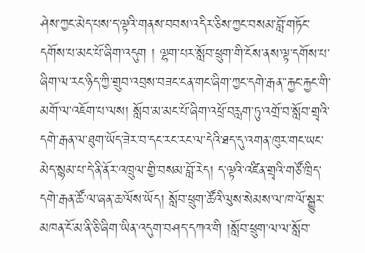ཤེས་ཀྱང་མེད་པས་ད་ལྟའི་གནས་བབས་འདིར་ཅིས་ཀྱང་བསམ་བློ་གཏོང་དགོས་པ་མང་པོ་ཞིག་འདུག ། ལྷག་པར་སློབ་ཕྲུག་གི་ངོས་ནས་ལྟ་དགོས་པ་ཞིག་ལ་རང་ཉིད་ཀྱི་གྲུབ་འབྲས་བཟང་ངན་གང་ཞིག་ཀྱང་དགེ་རྒན་་རྐྱང་རྐྱང་གི་མགོ་ལ་འཇོག་པ་ལས། སློབ་མ་མང་པོ་ཞིག་འཕྲོ་བརླག་ཏུ་འགྲོ་བ་སློབ་གྲྭའི་དགེ་རྒན་ལ་ཐུག་ཡོད་ཟེར་བ་དང་རང་རང་ལ་དེའི་ཐད་དུ་འགན་ཁུར་གང་ཡང་མེད་སྙམ་པ་དེ་ནི་ནོར་འཁྲུལ་གྱི་བསམ་བློ་རེད། ད་ལྟའི་འཛིན་གྲྭའི་གཙོ་ཁྲིད་དགེ་རྒན་ཚོ་ལ་ཞན་ཆ་ལོས་ཡོད། སློབ་ཕྲུག་ཚོའི་ལུས་སེམས་ལ་ཁ་ལོ་སྒྱུར་མཁན་ངོ་མ་ནི་ཅི་ཞིག་ཡིན་འདུག་བཤད་དཀའ་གི །སློབ་ཕྲུག་ལ་ལ་སློབ་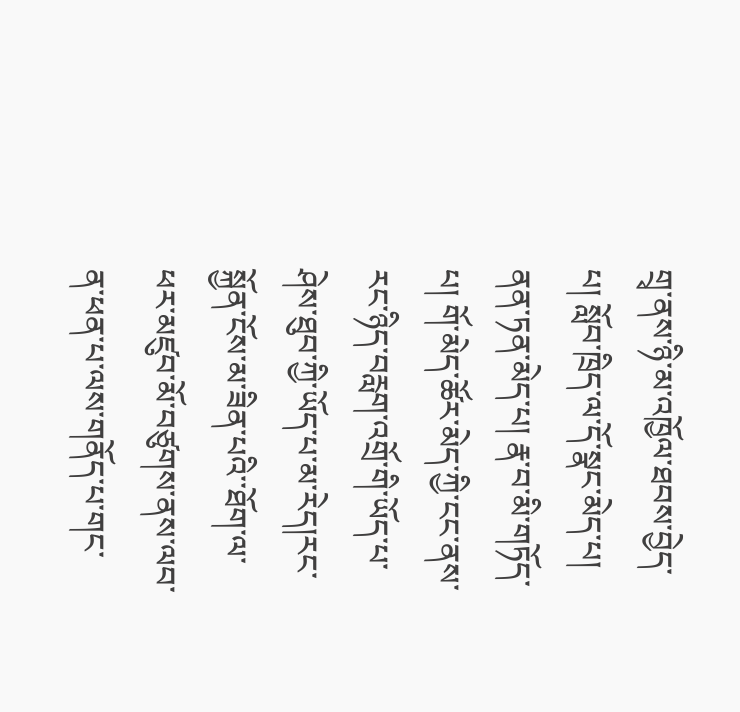གྲྭ་ནས་ཉི་མ་འཁྱོལ་ཐབས་བྱེད་པ། སློབ་ཁྲིད་ལ་དོ་སྣང་མེད་པ། ནན་ཏན་མེད་པ། རྣ་བ་མི་གཏོད་པ། གོ་མེད་ཚོར་མེད་ཀྱི་ངང་ནས་རང་ཉིད་བརླག་འགྲོ་གི་ཡོད་པ་ཤེས་ཐུབ་ཀྱི་ཡོད་པ་མ་རེད།རང་སྐྱོན་ངོས་མ་ཟིན་པའི་་ཐོག་ལ་ཕར་མཛུབ་མོ་བཙུགས་ནས་ལབ་ན་ཕན་པ་ལས་གནོད་པ་གང་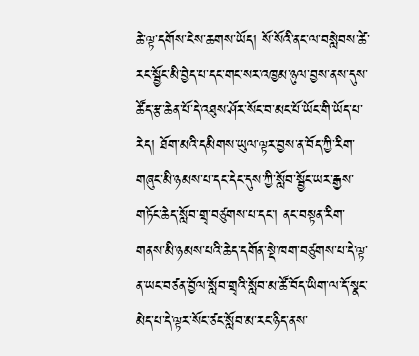ཆེ་ལྟ་དགོས་ངེས་ཆགས་ཡོད། སོ་སོའི་ནང་ལ་བསླེབས་ཚེ་རང་སྦྱོང་མི་བྱེད་པ་དང་གང་སར་འཁྱམ་ཉུལ་བྱས་ནས་དུས་ཚོད་རྩ་ཆེན་པོ་དེ་འཐུས་ཤོར་སོང་བ་མང་པོ་ཡོང་གི་ཡོད་པ་རེད། ཐོག་མའི་དམིགས་ཡུལ་ལྟར་བྱས་ན་བོད་ཀྱི་རིག་གཞུང་མི་ཉམས་པ་དང་དེང་དུས་ཀྱི་སློབ་སྦྱོང་ཡར་རྒྱས་གཏོང་ཆེད་སློབ་གྲྭ་བཙུགས་པ་དང་། ནང་བསྟན་རིག་གནས་མི་ཉམས་པའི་ཆེད་དགོན་སྡེ་ཁག་བཙུགས་པ་དེ་ལྟ་ན་ཡང་བཙན་བྱོལ་སློབ་གྲྭའི་སློབ་མ་ཚོ་བོད་ཡིག་ལ་དོ་སྣང་མེད་པ་དེ་ལྟར་སོང་ཙང་སློབ་མ་རང་ཉིད་ནས་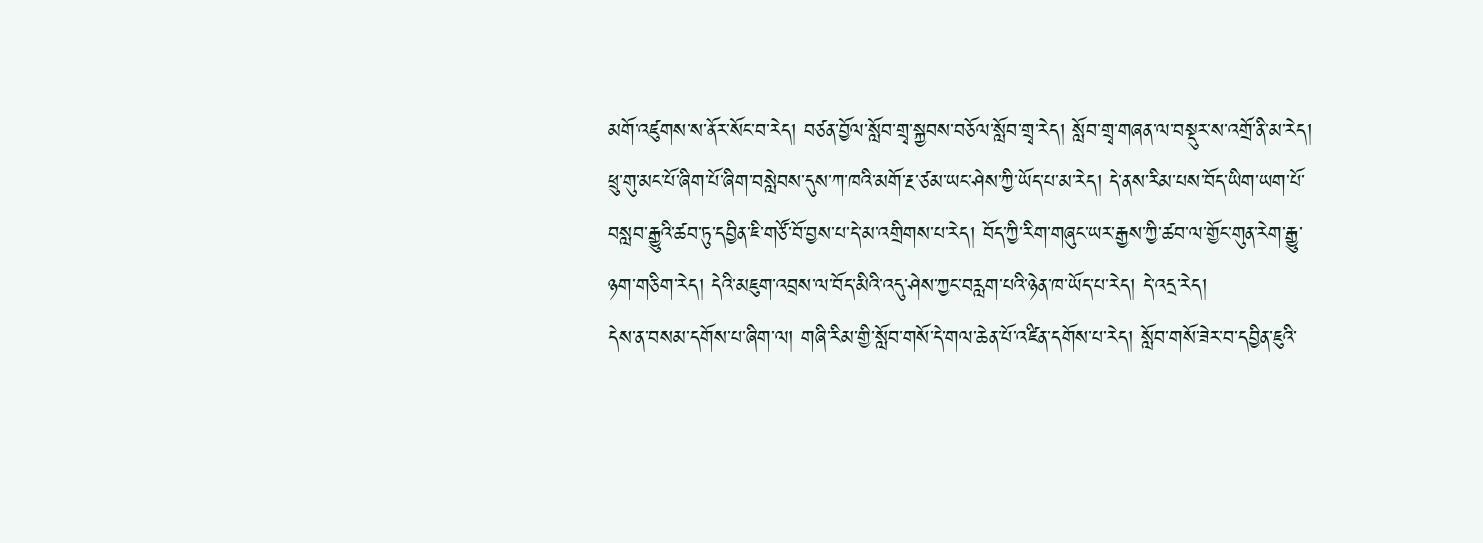མགོ་འཛུགས་ས་ནོར་སོང་བ་རེད། བཙན་བྱོལ་སློབ་གྲྭ་སྐྱབས་བཅོལ་སློབ་གྲྭ་རེད། སློབ་གྲྭ་གཞན་ལ་བསྡུར་ས་འགྲོ་ནི་མ་རེད། ཕྲུ་གུ་མང་པོ་ཞིག་པོ་ཞིག་བསླེབས་དུས་ཀ་ཁའི་མགོ་རྔ་ཙམ་ཡང་ཤེས་ཀྱི་ཡོད་པ་མ་རེད། དེ་ནས་རིམ་པས་བོད་ཡིག་ཡག་པོ་བསླབ་རྒྱུའི་ཚབ་ཏུ་དབྱིན་ཇི་གཙོ་བོ་བྱས་པ་དེ་མ་འགྲིགས་པ་རེད། བོད་ཀྱི་རིག་གཞུང་ཡར་རྒྱས་ཀྱི་ཚབ་ལ་གྱོང་གུན་རེག་རྒྱུ་ཉག་གཅིག་རེད། དེའི་མཇུག་འབྲས་ལ་བོད་མིའི་འདུ་ཤེས་ཀྱང་བརླག་པའི་ཉེན་ཁ་ཡོད་པ་རེད། དེ་འདྲ་རེད།
དེས་ན་བསམ་དགོས་པ་ཞིག་ལ། གཞི་རིམ་གྱི་སློབ་གསོ་དེ་གལ་ཆེན་པོ་འཛིན་དགོས་པ་རེད། སློབ་གསོ་ཟེར་བ་དབྱིན་ཇུའི་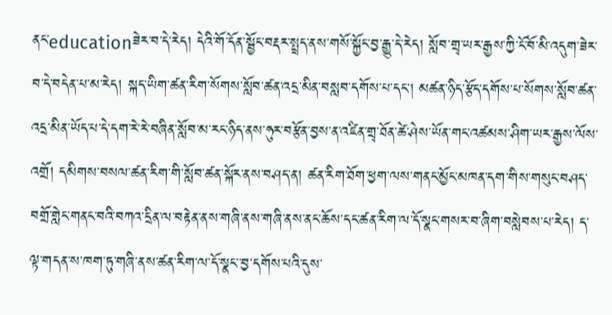ནང་educationཟེར་བ་དེ་རེད། དེའི་གོ་དོན་སྦྱོང་བརྡར་སྤྲད་ནས་གསོ་སྐྱོང་བྱ་རྒྱུ་དེ་རེད། སློབ་གྲྭ་ཡར་རྒྱས་ཀྱི་ངོ་བོ་མི་འདུག་ཟེར་བ་དེ་བདེན་པ་མ་རེད། སྐད་ཡིག་ཚན་རིག་སོགས་སློབ་ཚན་འདྲ་མིན་བསླབ་དགོས་པ་དང་། མཚན་ཉིད་རྩོད་དགོས་པ་སོགས་སློབ་ཚན་འདྲ་མིན་ཡོད་པ་དེ་དག་རེ་རེ་བཞིན་སློབ་མ་རང་ཉིད་ནས་ཧུར་བརྩོན་བྱས་ན་འཛིན་གྲྭ་ཐོན་ཚེ་ཤེས་ཡོན་གང་འཚམས་ཤིག་ཡར་རྒྱས་ལོས་འགྲོ། དམིགས་བསལ་ཚན་རིག་གི་སློབ་ཚན་སྐོར་ནས་བཤད་ན། ཚན་རིག་ཐོག་ཕྱག་ལས་གནང་མྱོང་མཁན་དག་གིས་གསུང་བཤད་བགྲོ་གླེང་གནང་བའི་བཀའ་དྲིན་ལ་བརྟེན་ནས་གཞི་ནས་གཞི་ནས་ནང་ཆོས་དང་ཚན་རིག་ལ་དོ་སྣང་གསར་བ་ཞིག་བསླེབས་པ་རེད། ད་ལྟ་གདན་ས་ཁག་ཏུ་གཞི་ནས་ཚན་རིག་ལ་དོ་སྣང་་བྱ་དགོས་པའི་དུས་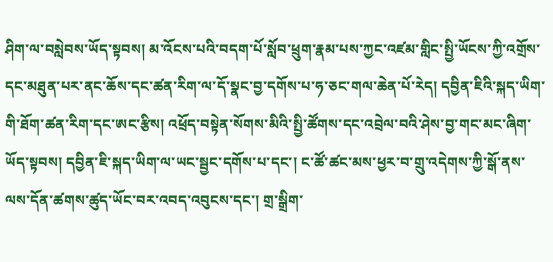ཤིག་ལ་བསླེབས་ཡོད་སྟབས། མ་འོངས་པའི་བདག་པོ་སློབ་ཕྲུག་རྣམ་པས་ཀྱང་འཛམ་གླིང་སྤྱི་ཡོངས་ཀྱི་འགྲོས་དང་མཐུན་པར་ནང་ཆོས་དང་ཚན་རིག་ལ་དོ་སྣང་བྱ་དགོས་པ་ཧ་ཅང་གལ་ཆེན་པོ་རེད། དབྱིན་ཇིའི་སྐད་ཡིག་གི་ཐོག་ཚན་རིག་དང་ཨང་རྩིས། འཕྲོད་བསྟེན་སོགས་མིའི་སྤྱི་ཚོགས་དང་འབྲེལ་བའི་ཤེས་བྱ་གང་མང་ཞིག་ཡོད་སྟབས། དབྱིན་ཇི་སྐད་ཡིག་ལ་ཡང་སྦྱང་དགོས་པ་དང་། ང་ཚོ་ཚང་མས་ཕྱར་བ་གྲུ་འདེགས་ཀྱི་སྒོ་ནས་ལས་དོན་ཚགས་ཚུད་ཡོང་བར་འབད་འབུངས་དང་། གྲ་སྒྲིག་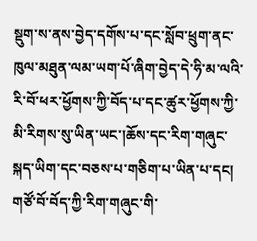སྡུག་ས་ནས་བྱེད་དགོས་པ་དང་སློབ་ཕྲུག་ནང་ཁུལ་མཐུན་ལམ་ཡག་པོ་ཞིག་བྱེད་དེ་ཧི་མ་ལའི་རི་བོ་ཕར་ཕྱོགས་ཀྱི་བོད་པ་དང་ཚུར་ཕྱོགས་ཀྱི་མི་རིགས་སུ་ཡིན་ཡང་།ཆོས་དང་རིག་གཞུང་སྐད་ཡིག་དང་བཅས་པ་གཅིག་པ་ཡིན་པ་དང། གཙོ་བོ་བོད་ཀྱི་རིག་གཞུང་གི་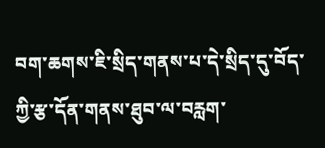བག་ཆགས་ཇི་སྲིད་གནས་པ་དེ་སྲིད་དུ་བོད་ཀྱི་རྩ་དོན་གནས་ཐུབ་ལ་བརླག་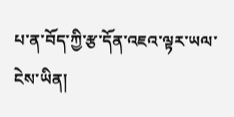པ་ན་བོད་ཀྱི་རྩ་དོན་འཇའ་ལྟར་ཡལ་ངེས་ཡིན།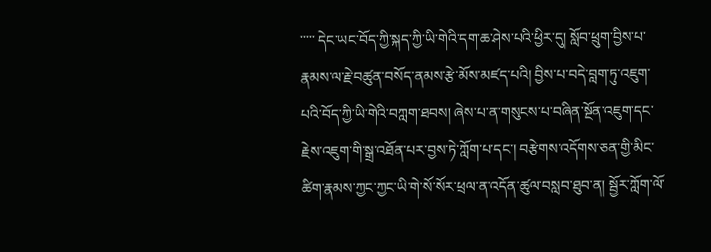་་་་་ དེང་ཡང་བོད་ཀྱི་སྐད་ཀྱི་ཡི་གེའི་དག་ཆ་ཤེས་པའི་ཕྱིར་དུ། སློབ་ཕྲུག་བྱིས་པ་རྣམས་ལ་རྗེ་བཚུན་བསོད་ནམས་རྩེ་མོས་མཛད་པའི། བྱིས་པ་བདེ་བླག་ཏུ་འཇུག་པའི་བོད་ཀྱི་ཡི་གེའི་བཀླག་ཐབས། ཞེས་པ་ན་གསུངས་པ་བཞིན་སྔོན་འཇུག་དང་རྗེས་འཇུག་གི་སྒྲ་འཐོན་པར་བྱས་ཏེ་ཀློག་པ་དང་། བརྩེགས་འདོགས་ཅན་གྱི་མིང་ཚིག་རྣམས་ཀྱང་ཀྱང་ཡི་གེ་སོ་སོར་ཕྲལ་ན་འདོན་ཚུལ་བསླབ་ཐུབ་ན། སྦྱོར་ཀློག་ལོ་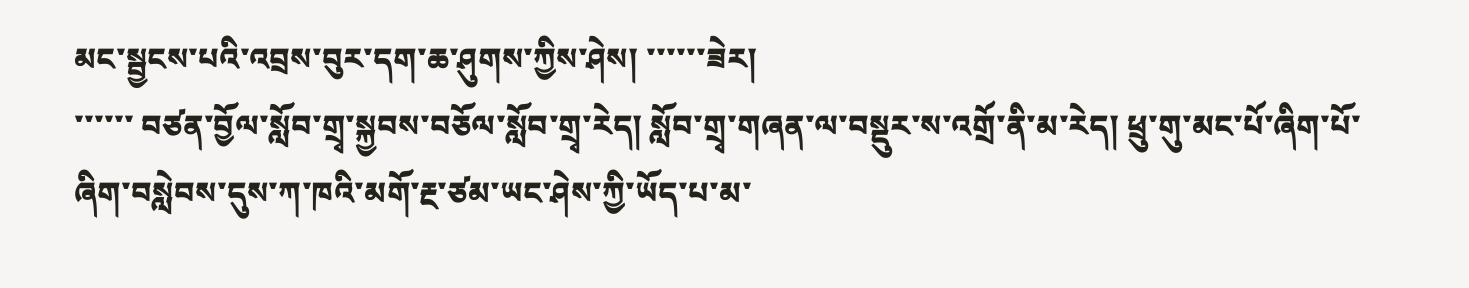མང་སྦྱངས་པའི་འབྲས་བུར་དག་ཆ་ཤུགས་ཀྱིས་ཤེས། ་་་་་་ཟེར།
་་་་་་ བཙན་བྱོལ་སློབ་གྲྭ་སྐྱབས་བཅོལ་སློབ་གྲྭ་རེད། སློབ་གྲྭ་གཞན་ལ་བསྡུར་ས་འགྲོ་ནི་མ་རེད། ཕྲུ་གུ་མང་པོ་ཞིག་པོ་ཞིག་བསླེབས་དུས་ཀ་ཁའི་མགོ་རྔ་ཙམ་ཡང་ཤེས་ཀྱི་ཡོད་པ་མ་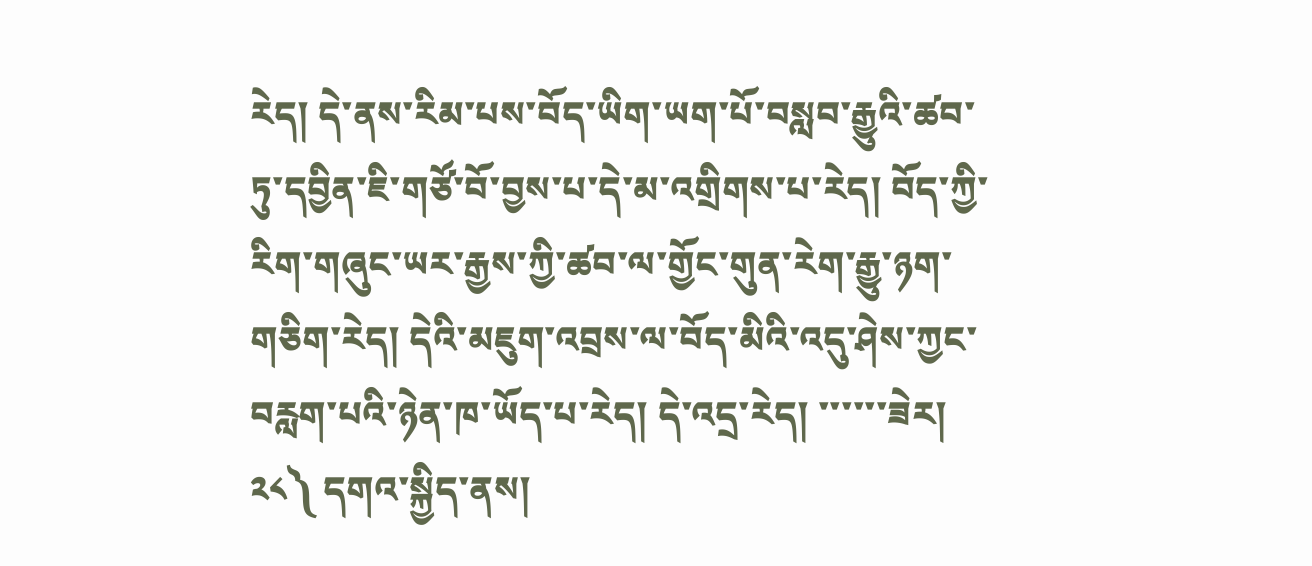རེད། དེ་ནས་རིམ་པས་བོད་ཡིག་ཡག་པོ་བསླབ་རྒྱུའི་ཚབ་ཏུ་དབྱིན་ཇི་གཙོ་བོ་བྱས་པ་དེ་མ་འགྲིགས་པ་རེད། བོད་ཀྱི་རིག་གཞུང་ཡར་རྒྱས་ཀྱི་ཚབ་ལ་གྱོང་གུན་རེག་རྒྱུ་ཉག་གཅིག་རེད། དེའི་མཇུག་འབྲས་ལ་བོད་མིའི་འདུ་ཤེས་ཀྱང་བརླག་པའི་ཉེན་ཁ་ཡོད་པ་རེད། དེ་འདྲ་རེད། ་་་་་་ཟེར།
༢༨༽ དགའ་སྐྱིད་ནས།